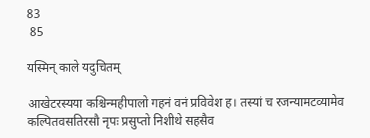83
 85

यस्मिन् काले यदुचितम्

आखेटरस्यया कश्चिन्महीपालो गहनं वनं प्रविवेश ह। तस्यां च रजन्यामटव्यामेव कल्पितवसतिरसौ नृपः प्रसुप्तो निशीथे सहसैव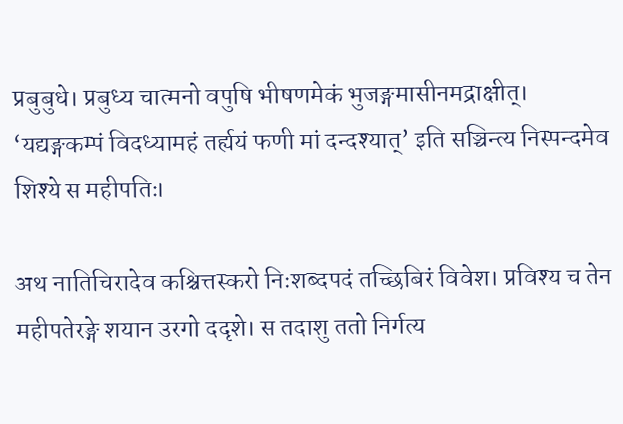प्रबुबुधे। प्रबुध्य चात्मनो वपुषि भीषणमेकं भुजङ्गमासीनमद्राक्षीत्। ‘यद्यङ्गकम्पं विदध्यामहं तर्ह्ययं फणी मां दन्दश्यात्’ इति सञ्चिन्त्य निस्पन्दमेव शिश्ये स महीपतिः।

अथ नातिचिरादेव कश्चित्तस्करो निःशब्दपदं तच्छिबिरं विवेश। प्रविश्य च तेन महीपतेरङ्गे शयान उरगो ददृशे। स तदाशु ततो निर्गत्य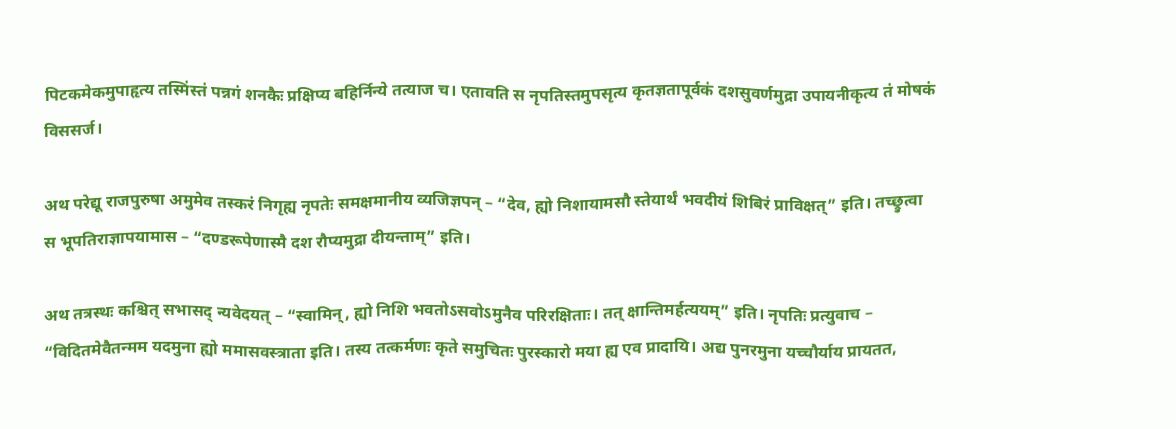पिटकमेकमुपाहृत्य तस्मिंस्तं पन्नगं शनकैः प्रक्षिप्य बहिर्निन्ये तत्याज च। एतावति स नृपतिस्तमुपसृत्य कृतज्ञतापूर्वकं दशसुवर्णमुद्रा उपायनीकृत्य तं मोषकं विससर्ज।

अथ परेद्यू राजपुरुषा अमुमेव तस्करं निगृह्य नृपतेः समक्षमानीय व्यजिज्ञपन् – “देव, ह्यो निशायामसौ स्तेयार्थं भवदीयं शिबिरं प्राविक्षत्” इति। तच्छ्रुत्वा स भूपतिराज्ञापयामास – “दण्डरूपेणास्मै दश रौप्यमुद्रा दीयन्ताम्” इति।

अथ तत्रस्थः कश्चित् सभासद् न्यवेदयत् – “स्वामिन्, ह्यो निशि भवतोऽसवोऽमुनैव परिरक्षिताः। तत् क्षान्तिमर्हत्ययम्” इति। नृपतिः प्रत्युवाच – “विदितमेवैतन्मम यदमुना ह्यो ममासवस्त्राता इति। तस्य तत्कर्मणः कृते समुचितः पुरस्कारो मया ह्य एव प्रादायि। अद्य पुनरमुना यच्चौर्याय प्रायतत,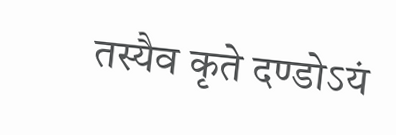तस्यैव कृते दण्डोऽयं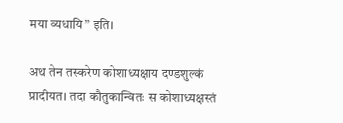मया व्यधायि” इति।

अथ तेन तस्करेण कोशाध्यक्षाय दण्डशुल्कं प्रादीयत। तदा कौतुकान्वितः स कोशाध्यक्षस्तं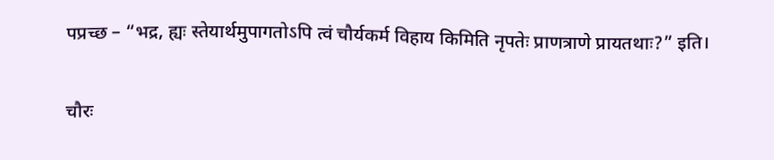पप्रच्छ – “भद्र, ह्यः स्तेयार्थमुपागतोऽपि त्वं चौर्यकर्म विहाय किमिति नृपतेः प्राणत्राणे प्रायतथाः?” इति।

चौरः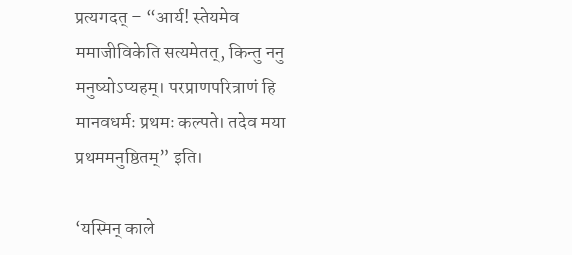प्रत्यगदत् – “आर्य! स्तेयमेव ममाजीविकेति सत्यमेतत्, किन्तु ननु मनुष्योऽप्यहम्। परप्राणपरित्राणं हि मानवधर्मः प्रथमः कल्पते। तदेव मया प्रथममनुष्ठितम्” इति।

‘यस्मिन् काले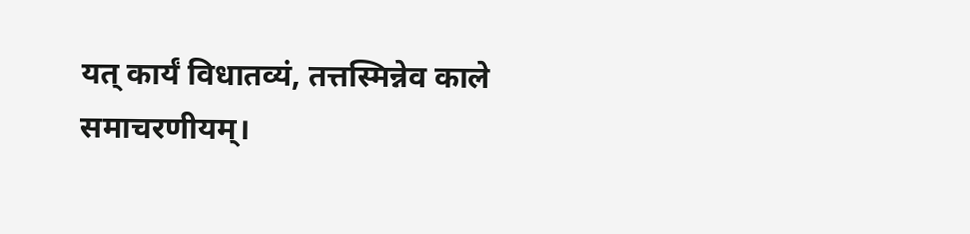यत् कार्यं विधातव्यं, तत्तस्मिन्नेव काले समाचरणीयम्।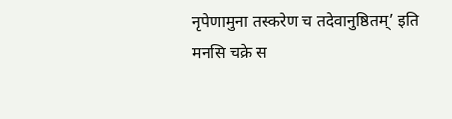नृपेणामुना तस्करेण च तदेवानुष्ठितम्’ इति मनसि चक्रे स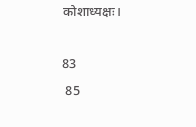कोशाध्यक्षः।

83
 85